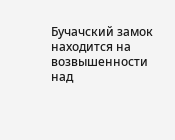Бучачский замок находится на возвышенности над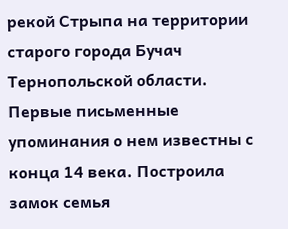рекой Стрыпа на территории старого города Бучач Тернопольской области.
Первые письменные упоминания о нем известны с конца 14 века. Построила замок семья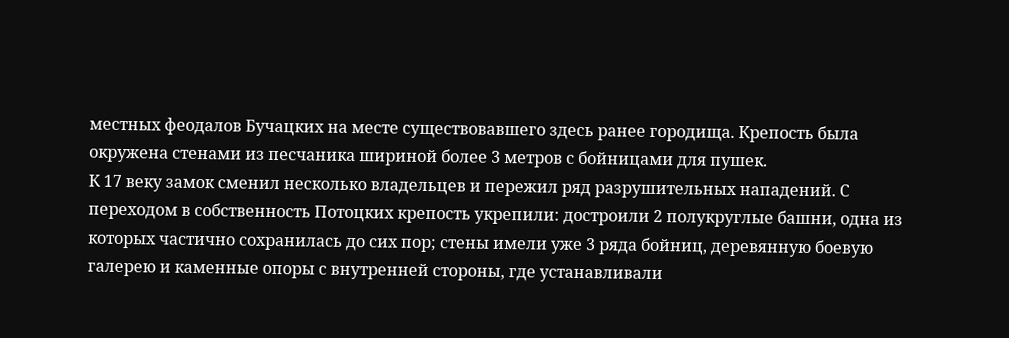местных феодалов Бучацких на месте существовавшего здесь ранее городища. Крепость была окружена стенами из песчаника шириной более 3 метров с бойницами для пушек.
К 17 веку замок сменил несколько владельцев и пережил ряд разрушительных нападений. С переходом в собственность Потоцких крепость укрепили: достроили 2 полукруглые башни, одна из которых частично сохранилась до сих пор; стены имели уже 3 ряда бойниц, деревянную боевую галерею и каменные опоры с внутренней стороны, где устанавливали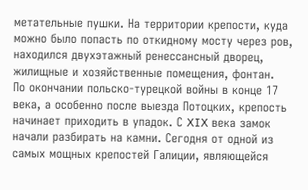метательные пушки. На территории крепости, куда можно было попасть по откидному мосту через ров, находился двухэтажный ренессансный дворец, жилищные и хозяйственные помещения, фонтан.
По окончании польско-турецкой войны в конце 17 века, а особенно после выезда Потоцких, крепость начинает приходить в упадок. С XIX века замок начали разбирать на камни. Сегодня от одной из самых мощных крепостей Галиции, являющейся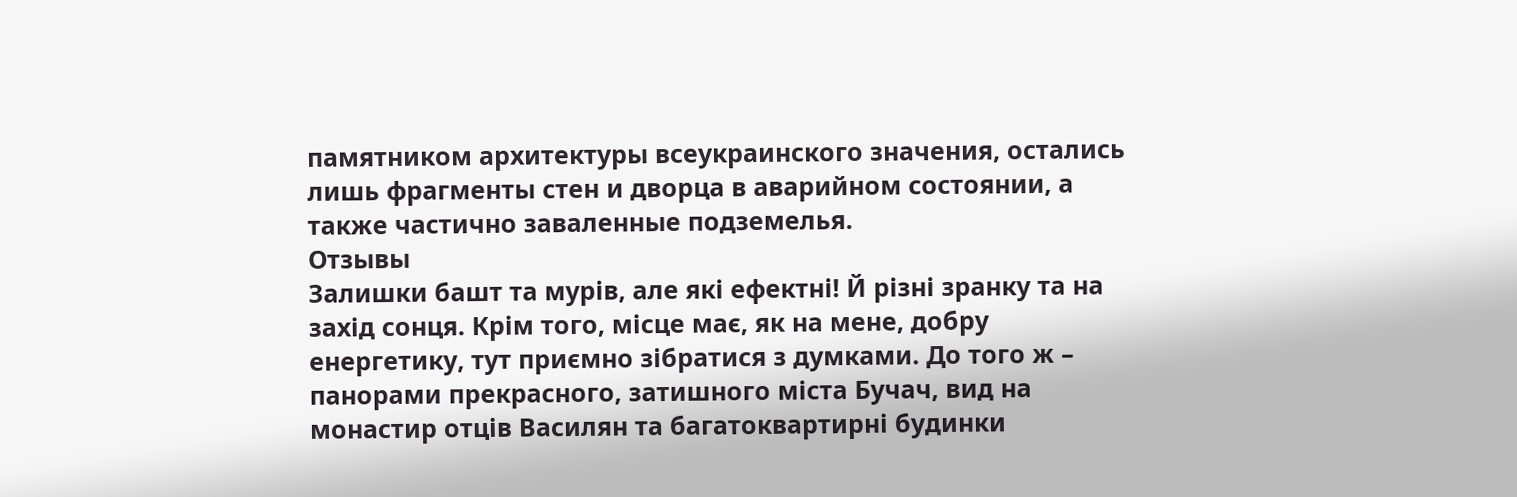памятником архитектуры всеукраинского значения, остались лишь фрагменты стен и дворца в аварийном состоянии, а также частично заваленные подземелья.
Отзывы
Залишки башт та мурів, але які ефектні! Й різні зранку та на захід сонця. Крім того, місце має, як на мене, добру енергетику, тут приємно зібратися з думками. До того ж – панорами прекрасного, затишного міста Бучач, вид на монастир отців Василян та багатоквартирні будинки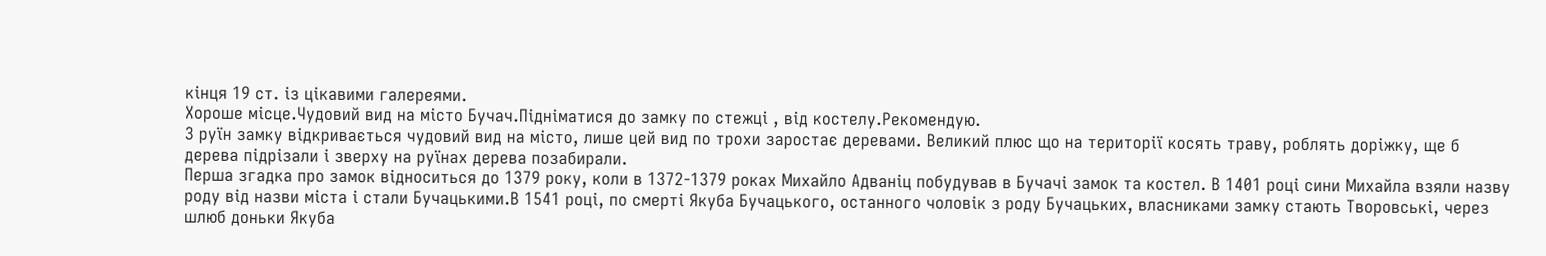кінця 19 ст. із цікавими галереями.
Хороше місце.Чудовий вид на місто Бучач.Підніматися до замку по стежці , від костелу.Рекомендую.
З руїн замку відкривається чудовий вид на місто, лише цей вид по трохи заростає деревами. Великий плюс що на території косять траву, роблять доріжку, ще б дерева підрізали і зверху на руїнах дерева позабирали.
Перша згадка про замок відноситься до 1379 року, коли в 1372-1379 роках Михайло Адваніц побудував в Бучачі замок та костел. В 1401 році сини Михайла взяли назву роду від назви міста і стали Бучацькими.В 1541 році, по смерті Якуба Бучацького, останного чоловік з роду Бучацьких, власниками замку стають Творовські, через шлюб доньки Якуба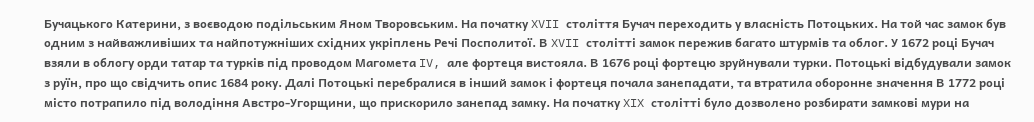Бучацького Катерини, з воєводою подільським Яном Творовським. На початку XVII століття Бучач переходить у власність Потоцьких. На той час замок був одним з найважливіших та найпотужніших східних укріплень Речі Посполитої. В XVII столітті замок пережив багато штурмів та облог. У 1672 році Бучач взяли в облогу орди татар та турків під проводом Магомета IV, але фортеця вистояла. В 1676 році фортецю зруйнували турки. Потоцькі відбудували замок з руїн, про що свідчить опис 1684 року. Далі Потоцькі перебралися в інший замок і фортеця почала занепадати, та втратила оборонне значення В 1772 році місто потрапило під володіння Австро-Угорщини, що прискорило занепад замку. На початку XIX столітті було дозволено розбирати замкові мури на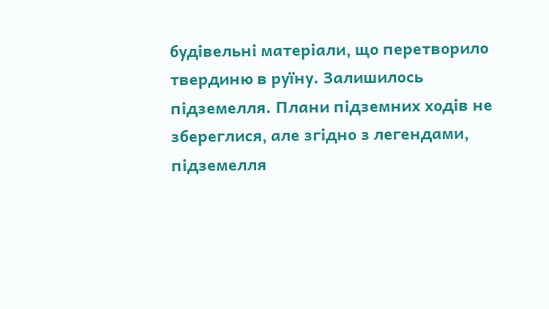будівельні матеріали, що перетворило твердиню в руїну. Залишилось підземелля. Плани підземних ходів не збереглися, але згідно з легендами, підземелля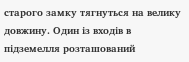старого замку тягнуться на велику довжину. Один із входів в підземелля розташований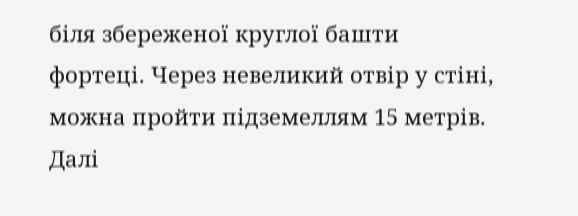біля збереженої круглої башти фортеці. Через невеликий отвір у стіні, можна пройти підземеллям 15 метрів. Далі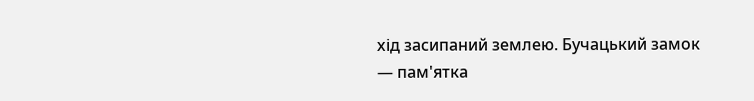хід засипаний землею. Бучацький замок — пам'ятка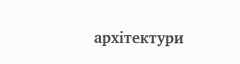архітектури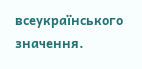всеукраїнського значення.